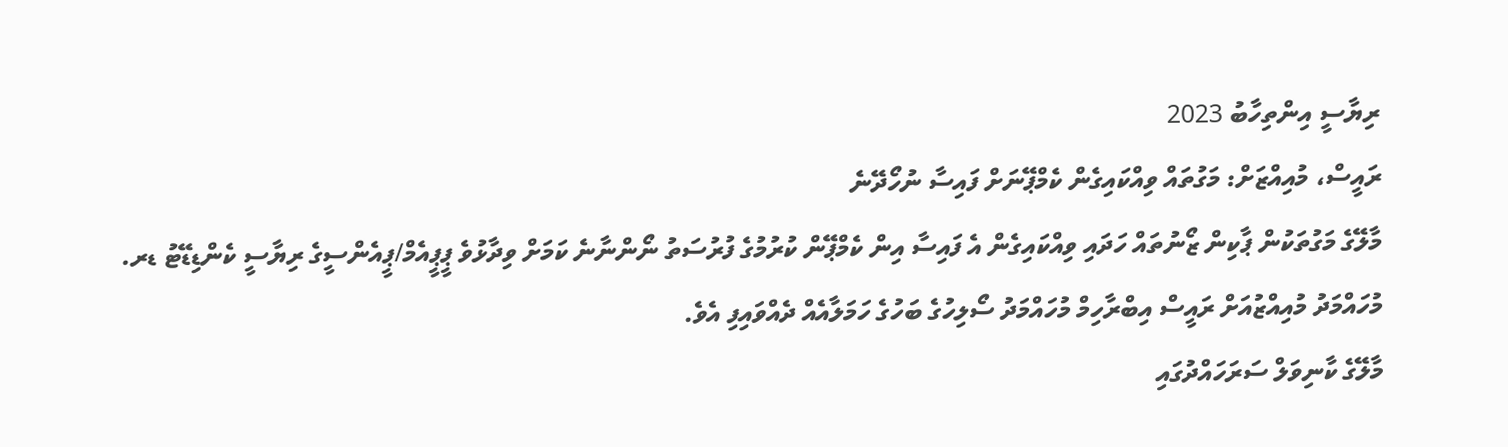ރިޔާސީ އިންތިހާބު 2023
ރައީސް، މުއިއްޒަށް: މަގުތައް ވިއްކައިގެން ކެމްޕޭނަށް ފައިސާ ނުހޯދޭނެ
މާލޭގެ މަގުތަކުން ޕާކިން ޒޯނުތައް ހަދައި ވިއްކައިގެން އެ ފައިސާ އިން ކެމްޕޭން ކުރުމުގެ ފުރުސަތު ނޯންނާނެ ކަމަށް ވިދާޅުވެ ޕީޕީއެމް/ޕީއެންސީގެ ރިޔާސީ ކެންޑިޑޭޓު ޑރ. މުހައްމަދު މުއިއްޒުއަށް ރައީސް އިބްރާހިމް މުހައްމަދު ސޯލިހުގެ ބަހުގެ ހަމަލާއެއް ދެއްވައިފި އެވެ.
މާލޭގެ ކާނިވަލް ސަރަހައްދުގައި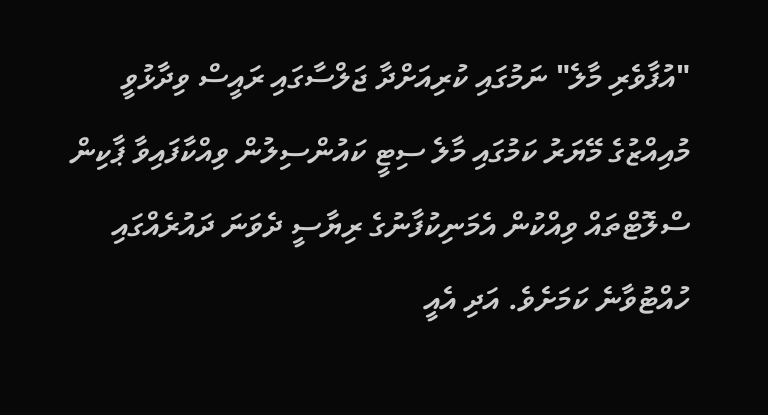"އުފާވެރި މާލެ" ނަމުގައި ކުރިއަށްދާ ޖަލްސާގައި ރައީސް ވިދާޅުވީ މުއިއްޒުގެ މޭޔަރު ކަމުގައި މާލެ ސިޓީ ކައުންސިލުން ވިއްކާފައިވާ ޕާކިން ސްލޮޓްތައް ވިއްކުން އެމަނިކުފާނުގެ ރިޔާސީ ދެވަނަ ދައުރެއްގައި ހުއްޓުވާނެ ކަމަށެވެ. އަދި އެއީ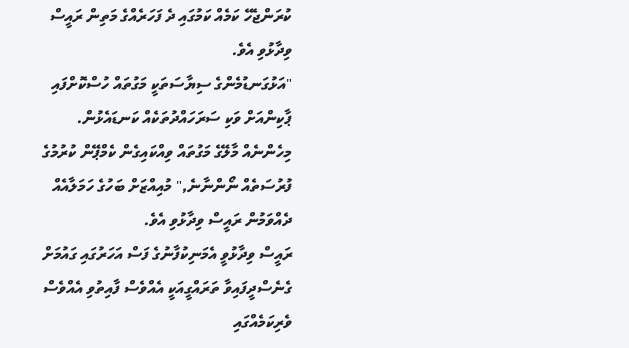ކުރަންޖެހޭ ކަމެއް ކަމުގައި ދެ ފަހަރެއްގެ މަތިން ރައީސް ވިދާޅުވި އެވެ.
"އަޅުގަނޑުމެންގެ ސިޔާސަތަކީ މަގުތައް ހުސްކޮށްފައި ޕާކިންއަށް ވަކި ސަރަހައްދުތަކެއް ކަނޑައެޅުން. މިހެންނެއް މާލޭގެ މަގުތައް ވިއްކައިގެން ކެމްޕޭން ކުރުމުގެ ފުރުސަތެއް ނޯންނާނެ," މުއިއްޒަށް ބަހުގެ ހަމަލާއެއް ދެއްވަމުން ރައީސް ވިދާޅުވި އެވެ.
ރައީސް ވިދާޅުވީ އެމަނިކުފާނުގެ ފަސް އަހަރުގައި ގައުމަށް ގެނެސްދީފައިވާ ތަރައްގީއަކީ އެއްވެސް ފާއިތުވި އެއްވެސް ވެރިކަމެއްގައި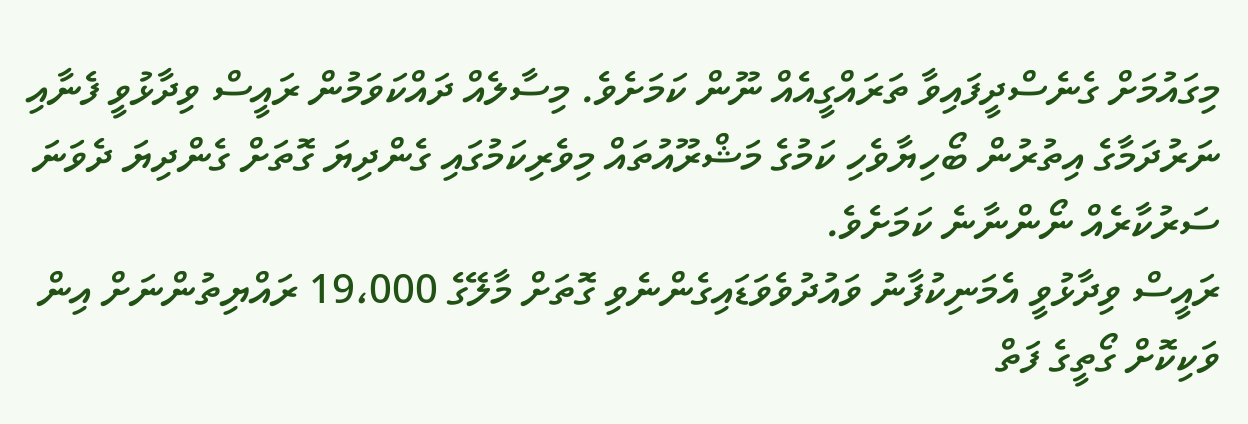މިގައުމަށް ގެނެސްދީފައިވާ ތަރައްގީއެއް ނޫން ކަމަށެވެ. މިސާލެއް ދައްކަވަމުން ރައީސް ވިދާޅުވީ ފެނާއި ނަރުދަމާގެ އިތުރުން ބޯހިޔާވެހި ކަމުގެ މަޝްރޫއުތައް މިވެރިކަމުގައި ގެންދިޔަ ގޮތަށް ގެންދިޔަ ދެވަނަ ސަރުކާރެއް ނޯންނާނެ ކަމަށެވެ.
ރައީސް ވިދާޅުވީ އެމަނިކުފާނު ވައުދުވެވަޑައިގެންނެވި ގޮތަށް މާލޭގެ 19،000 ރައްޔިތުންނަށް އިން ވަކިކޮށް ގޯތީގެ ފަތް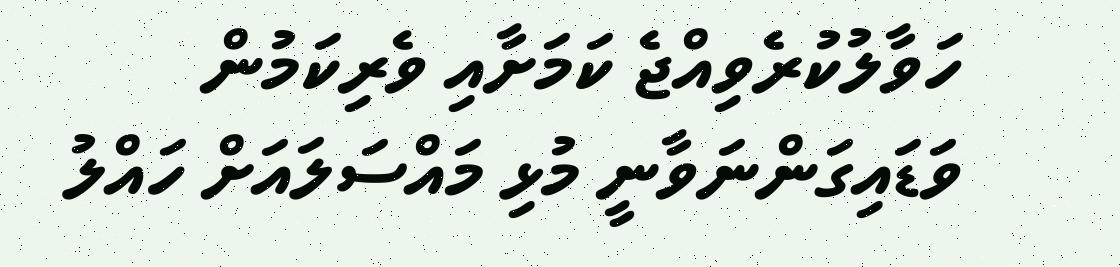ހަވާލުކުރެވިއްޖެ ކަމަށާއި ވެރިކަމުން ވަޑައިގަންނަވާނީ މުޅި މައްސަލައަށް ހައްލު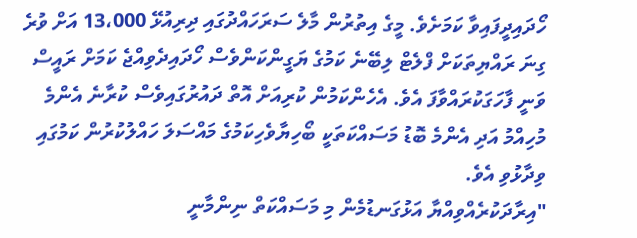ހޯދައިދީފައިވާ ކަމަށެވެ. މީގެ އިތުރުން މާލެ ސަރަހައްދުގައި ދިރިއުޅޭ 13،000 އަށް ވުރެ ގިނަ ރައްޔިތަކަށް ފްލެޓް ލިބޭނެ ކަމުގެ ޔަގީންކަންވެސް ހޯދައިދެވިއްޖެ ކަމަށް ރައީސް ވަނީ ފާހަގަކުރައްވާފަ އެވެ. އެހެންކަމުން ކުރިއަށް އޮތް ދައުރުގައިވެސް ކުރާނެ އެންމެ މުހިއްމު އަދި އެންމެ ބޮޑު މަސައްކަތަކީ ބޯހިޔާވެހިކަމުގެ މައްސަލަ ހައްލުކުރުން ކަމުގައި ވިދާޅުވި އެވެ.
"އިރާދަކުރެއްވިއްޔާ އަޅުގަނޑުމެން މި މަސައްކަތް ނިންމާނީ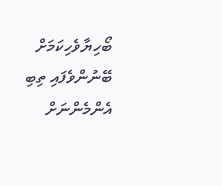ބޯހިޔާވެހިކަމަށް ބޭނުންވެފައި ތިބި އެންމެންނަށް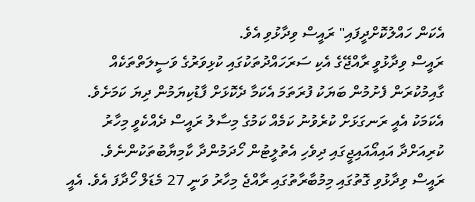އެކަން ހައްލުކޮށްދީފައި" ރައީސް ވިދާޅުވި އެވެ.
ރައީސް ވިދާޅުވީ ރާއްޖޭގެ އެކި ސަރަހައްދުތަކުގައި ކުޅިވަރުގެ ވަސީލަތްތަކެއް ގާއިމުކުރަން ފެށުމުން ބަޔަކު ފުރަތަމަ އެކަމާ ދެކޮޅަށް ފާޑުކިޔަމުން ދިޔަ ކަމަށެވެ. އެކަމަކު އެއީ ރަނގަޅަށް ކުރެވުނު ކަމެއް ކަމުގެ މިސާލު ރައީސް ދެއްކެވީ މިހާރު ކުރިއަށްދާ އައިއޯއައިޖީގައި ދިވެހި އެތުލީޓުން ހޯދަމުންދާ ކާމިޔާބުތަކުންނެވެ.
ރައީސް ވިދާޅުވި ގޮތުގައި މިމުބާރާތުގައި ރާއްޖެ މިހާރު ވަނީ 27 މެޑަލް ހޯދާފަ އެވެ. އެއީ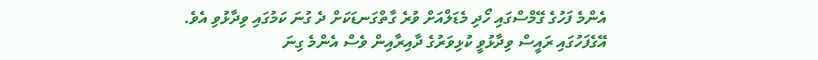އެންމެ ފަހުގެ ގޭމްސްގައި ހޯދި މެޑަލްއަށް ވުރެ ގާތްގަނޑަކަށް ދެ ގުނަ ކަމުގައި ވިދާޅުވި އެވެ. އޭގެފަހުގައި ރައީސް ވިދާޅުވީ ކުޅިވަރުގެ ދާއިރާއިން ވެސް އެންމެ ގިނަ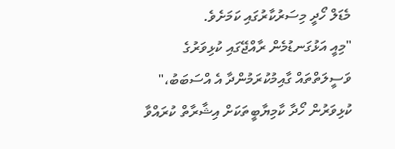މެޑަލް ހޯދީ މިސަރުކާރުގައި ކަމަށެވެ.
"މިއީ އަޅުގަނޑުމެން ރާއްޖޭގައި ކުޅިވަރުގެ ވަސީލަތްތައް ގާއިމުކުރަމުންދާ އެ އްސަބަބު،" ކުޅިވަރުން ހޯދާ ކާމިޔާބީތަކަށް އިޝާރާތް ކުރައްވާ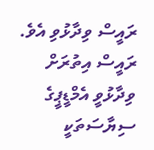ރައީސް ވިދާޅުވި އެވެ.
ރައީސް އިތުރަށް ވިދާޅުވީ އެމްޑީޕީގެ ސިޔާސަތަކީ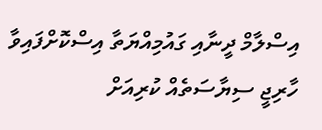އިސްލާމް ދީނާއި ގައުމިއްޔަތާ އިސްކޮށްފައިވާ ހާރިޖީ ސިޔާސަތެއް ކުރިއަށް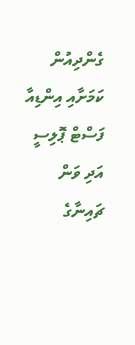ގެންދިއުން ކަމަށާއި އިންޑިއާ ފަސްޓް ޕޮލިސީ އަދި ވަން ޗައިނާގެ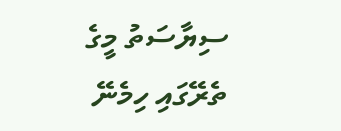ސިޔާސަތު މީގެ ތެރޭގައި ހިމެނޭ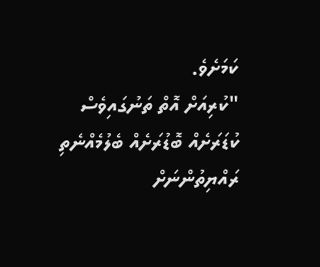ކަމަށެވެ.
"ކުރިއަށް އޮތް ތަނުގައިވެސް ކުޑަރަށެއް ބޮޑުރަށެއް ބެލުމެއްނެތި ރައްޔިތުންނަށް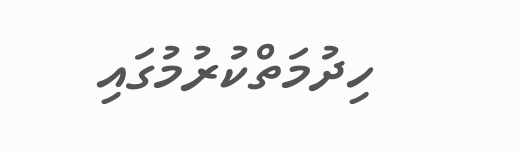ހިދުމަތްކުރުމުގައި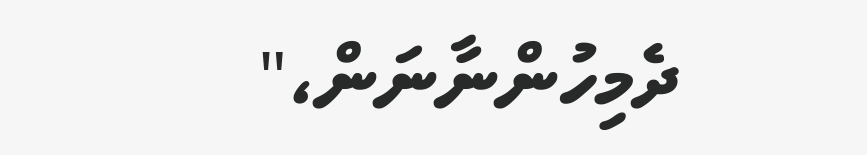ދެމިހުންނާނަން،"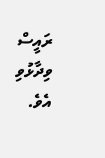ރައީސް ވިދާޅުވި އެވެ.